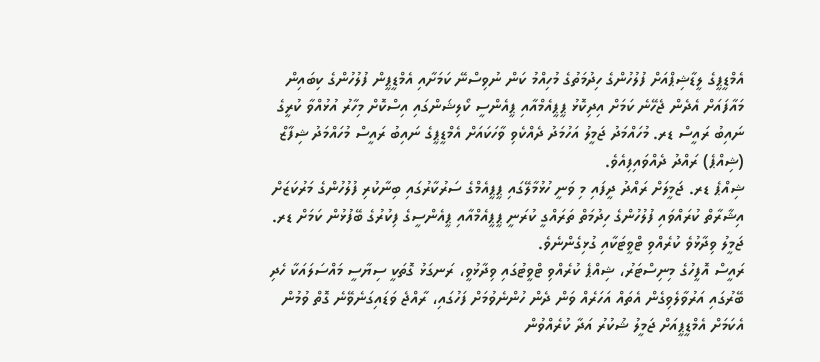އެމްޑީޕީގެ ލީޑާޝިޕްއަށް ފުލުހުންގެ ހިދުމަތުގެ މުހިއްމު ކަން ނުވިސްނޭ ކަމަށާއި އެމްޑީޕީން ފުލުހުންގެ ކިބައިން މައާފައަށް އެދެން ޖެހޭނެ ކަމަށް އިދިކޮޅު ޕީޕީއެމްއާއި ޕީއެންސީ ކޯލިޝަންގައި އިސްކޮށް މިހާރު އުޅުއްވާ ކުރީގެ ނައިބު ރައީސް ޑރ. މުހައްމަދު ޖަމީލު އަހުމަދު ދެއްކެވި ވާހަކައަށް އެމްޑީޕީގެ ނައިބު ރައީސް މުހައްމަދު ޝިފާޒް (ޝިއްޕެ) ރައްދު ދެއްވައިފިއެވެ.
ޝިއްޕެ ޑރ. ޖަމީލަށް ރައްދު ދީފައި މި ވަނީ ހުޅުމާލޭގައި ޕީޕީއެމްގެ ސަރުކާރުގައި ބިނާކުރި ފުލުހުންގެ މަރުކަޒަށް އިޝާރާތް ކުރައްވައި ފުލުހުންގެ ހިދުމަތް ތަރައްގީ ކުރަނީ ޕީޕީއެމްއާއި ޕީއެންސީގެ ފިކުރުގެ ބޭފުޅުން ކަމަށް ޑރ. ޖަމީލު ވިދާޅުވެ ކުރެއްވި ޓްވީޓަކާއި ގުޅިގެންނެވެ.
ރައީސް އޮފީހުގެ މިނިސްޓަރު، ޝިއްޕެ ކުރެއްވި ޓްވީޓުގައި ވިދާޅުވީ، ރަނގަޅު ގޮތަކީ ސިޔާސީ މައްސަލައަކާ ހެދި ބޭރުގައި އަރުވާލެވިގެން އެތައް އަހަރެއް ވަން ދެން ހުންނެވުމަށް ފަހުގައި، ރާއްޖެ ވަޑައިގަނެވޭނެ ގޮތް ވުމުން އެކަމަށް އެމްޑީޕީއަށް ޖަމީލު ޝުކުރު އަދާ ކުރެއްވުން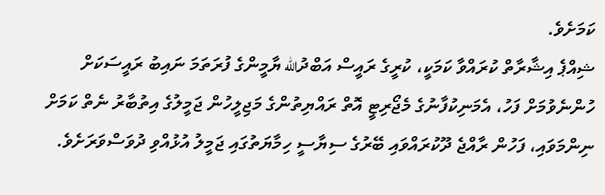ކަމަށެވެ.
ޝިއްޕެ އިޝާރާތް ކުރައްވާ ކަމަކީ، ކުރީގެ ރައީސް އަބްދުالله ޔާމީންގެ ފުރަތަމަ ނައިބު ރައީސަކަށް ހުންނެވުމަށް ފަހު، އެމަނިކުފާނުގެ މެޖޯރިޓީ އޮތް ރައްޔިތުންގެ މަޖިލީހުން ޖަމީލުގެ އިތުބާރު ނެތް ކަމަށް ނިންމަވައި، ފަހުން ރާއްޖެ ދޫކުރައްވައި ބޭރުގެ ސިޔާސީ ހިމާޔަތުގައި ޖަމީލު އުޅުއްވި ދުވަސްވަރަށެވެ.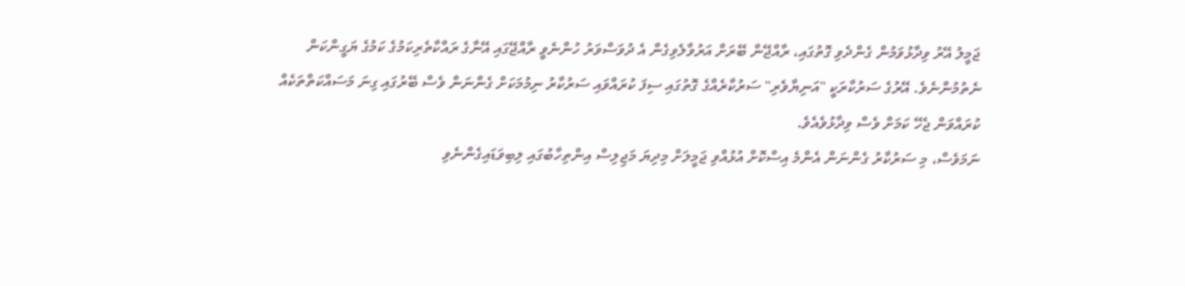ޖަމީލު އޭރު ވިދާޅުވަމުން ގެންދެވި ގޮތުގައި، ރާއްޖޭން ބޭރަށް އަރުވާލެވިގެން އެ ދުވަސްވަރު ހުންނެވީ ރާއްޖޭގައި އޭނާގެ ރައްކާތެރިކަމުގެ ކަމުގެ ޔަގީންކަން ނެތުމުންނެވެ. އޭރުގެ ސަރުކާރަކީ "އަނިޔާވެރި" ސަރުކާރެއްގެ ގޮތުގައި ސިފަ ކުރައްވައި ސަރުކާރު ނިމުމަކަށް ގެންނަން ވެސް ބޭރުގައި ގިނަ މަސައްކަތްތަކެއް ކުރައްވަން ޖެހޭ ކަމަށް ވެސް ވިދާޅުވެއެވެ.
ނަމަވެސް، މި ސަރުކާރު ގެންނަން އެންމެ އިސްކޮށް އުޅުއްވި ޖަމީލަށް މިދިޔަ މަޖިލިސް އިންތިހާބުގައި ލިބިވަޑައިގެންނެވި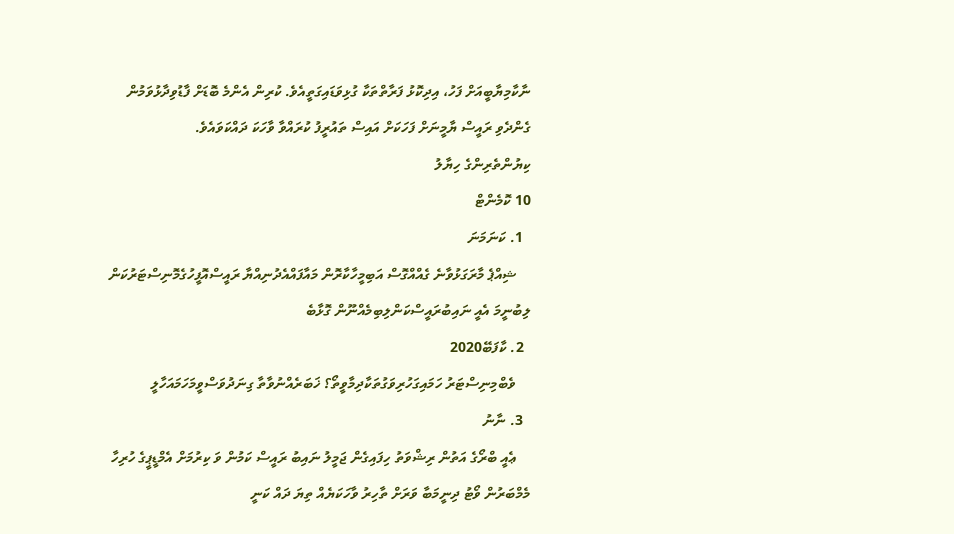ނާކާމިޔާބީއަށް ފަހު، އިދިކޮޅު ފަރާތްތަކާ ގުޅިވަޑައިގަތީއެވެ. ކުރިން އެންމެ ބޮޑަށް ފާޑުވިދާޅުވަމުން ގެންދެވި ރައީސް ޔާމީނަށް ފަހަކަށް އައިސް ތައުރީފު ކުރައްވާ ވާހަކަ ދައްކަވައެވެ.
ކިޔުންތެރިންގެ ހިޔާލު
10 ކޮމެންޓް
  1. ކަނަމަނަ
    ޝިއްޕެ މާރަގަޅުވާނެ ގެއްއްގޮސް އަބިމީހާކާރޮން މައާފައްއެދުނިއްޔާ ރައީސްއޮފީހުގެމޮނިސްޓަރުކަން ލިބުނީމަ އެއީ ނައިބުރައީސްކަންލިބިމެއްނޫން ގޮޅާބެ
  2. ކާފަބޭ2020
    ވެބްމިނިސްޓަރު ހަމައިގަހުރިވަގުތަކާދިމާވީތޯ؟ ޚަބަރެއްނުވާތާ ގިނަދުވަސްވީމަހަމައަހާލީ
  3. ނާނު
    ޢެއީ ބްރޯގެ އަތުން ރިޝްވަތު ހިފައިގެން ޖަމީލު ނައިބު ރައީސް ކަމުން ވަ ކިރުމަށް އެމްޑީޕީގެ ހުރިހާ މެމްބަރުން ވޯޓު ދިނީމަބާ ވަރަށް ތާހިރު ވާހަކަޔެއް ތިޔަ ދައް ކަނީ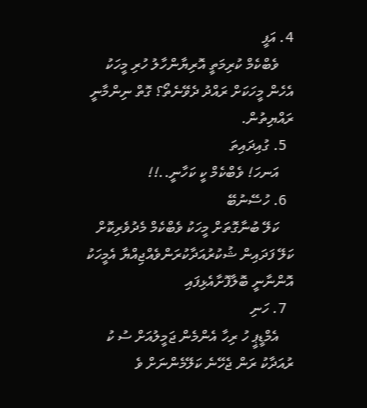4. އަފީ
    ވެބްކެމް ކުރިމަތީ އޮރިޔާންހާލު ހުރި މީހަކު އެހެން މީހަކަށް ރައްދު ދެވޭނެތޯ؟ ގޮތް ނިންމާނީ ރައްޔިތުން.
  5. ގުއިދައިތަ
    އަނހަ! ވެބްކެމް ކީ ކަހާނީ..!!
  6. ހުސޭނުބޭ
    ކަލޭ ބުނާގޮތަށް މީހަކު ވެބްކެމް މެދުވެރިކޮށް ކަލޭ ފަދައިން ޝުކުރުއަދާކުރަންވެއްޖިއްޔާ އެމީހަކު އޮންނާނީ ބޮލާފޮށާއެޅިފައި
  7. ހަނި
    އެމްޑީޕީ ހު ރިހާ އެންމެން ޖަމީލުއަށް ސު ކު ރުއަދާކު ރަން ޖެހޭނެ ކަލޭމެންނަށް ވެ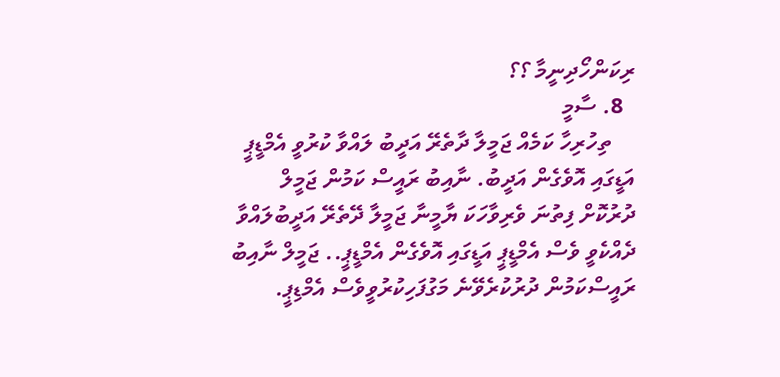ރިކަންހޯދިނީމާ ؟؟
  8. ސާމީ
    ތިހުރިހާ ކަމެއް ޖަމީލާ ދާތެރޭ އަދީބު ލައްވާ ކުރުވީ އެމްޑީޕީ އަޑީގައި އޮވެގެން އަދީބު. ނާއިބު ރައީސް ކަމުން ޖަމީލް ދުރުކޮށް ފިތުނަ ވެރިވާހަކަ ޔާމީނާ ޖަމީލާ ދޭތެރޭ އަދީބުލައްވާ ދެއްކެވީ ވެސް އެމްޑީޕީ އަޑީގައި އޮވެގެން އެމްޑީޕީ.. ޖަމީލް ނާއިބު ރައީސްކަމުން ދުރުކުރެވޭނެ މަގުފަހިކުރުވީވެސް އެމްޑިޕީ.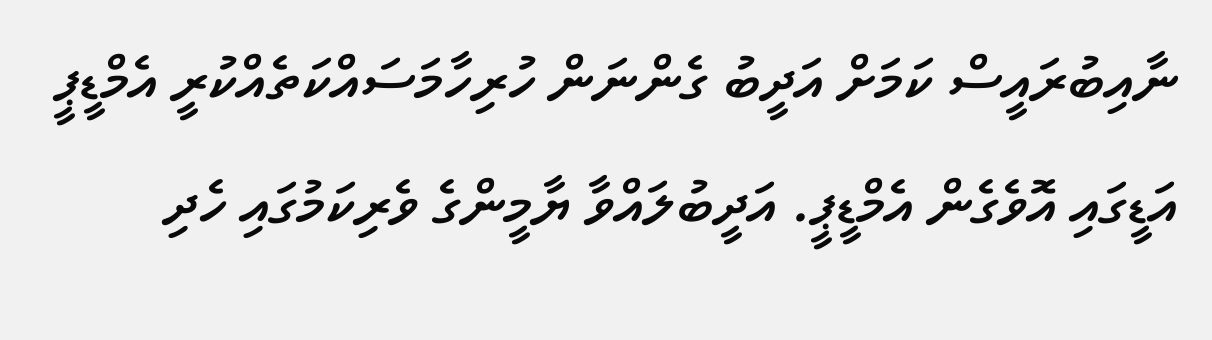ނާއިބުރައީސް ކަމަށް އަދީބު ގެންނަން ހުރިހާމަސައްކަތެއްކުރީ އެމްޑީޕީ އަޑީގައި އޮވެގެން އެމްޑީޕީ. އަދީބުލައްވާ ޔާމީންގެ ވެރިކަމުގައި ހެދި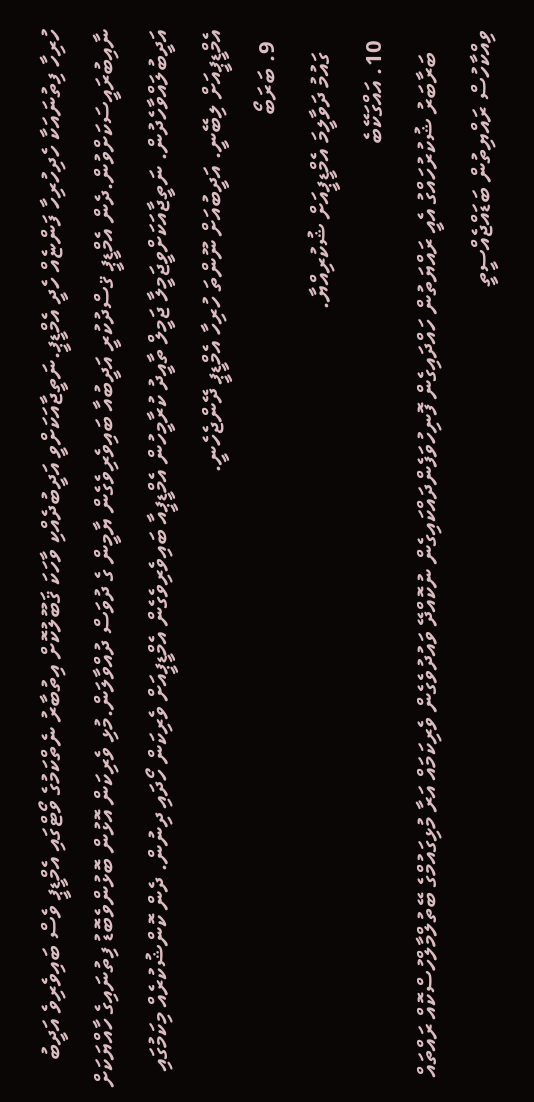ހުރިހާ ފިތުނައަކާ ހެދިހުރިހާ ފަންޏެއް ހެދީ އެމްޑީޕީ.ނަތީޖާއަކަށްވީ އަދީބުދެއްކި ވާހަކަ ޤަބޫލުކޮށް އިތުބާރު ނެތްކަމުގެ ވޯޓްގައި އެމްޑީޕީ ވެސް ބައިވެރިވެ އަދީބު ނާއިބުރައީސަކަށްވުން.ދެން އެމްޑީޕީ ޤސްދުކުރީ އަދީބުއާ ބައިވެރިވެގެން ޔާމީން ގެ ދުވަސް ދުއްވާލަން.މުޅި ވެރިކަން އޮޅުން ބޮޅުންވެބޮޑު ފިތުނައިގެ ހާއްޔަކަށް އަދީބުލައްވާހެދުން. ނަތީޖާއަކަށްވީޖަމީލާ ޖަމީލް ތާއީދު ކުރާމީހުން އެމްޑީޕީއާ ބައިވެރިވެގެން އެމްޑީޕީއަށް ވެރިކަން ހޯދައި ދިނުން. ދެން ކޮންޝުކުރެއް މިކަމުގައި އެމްޑީޕީއަށް ލިބޭނީ. އަދީބުއަށް ނޫންތަ ހުރިހާ އެމްޑީޕީ ދޭންޖެހެނީ.
  9. ބަރަބޯ
    ގައުމު ދަވާލީމަ އެމްޑީޕީއަށް ޝުކުރިއްޔާ.
  10. އައްގަކޭބެ
    ބަރާބަރު ޝުކުރުހައްގު އެއީ ރައްޔަތުން ހައްދައިގެން ފޮނިހުވަފެންދައްކައިގެން ނުކޮއްދޭ ވައުދުވެގެން ވެރިކަމައް އަރާ މުޅިގައުމްގެ ބޭތުލްމާލްހުސްކޮއް ރައްތައް ވިއްކާހުސް ރައްޔިތުން ބަޑައްޖެއްސީތީ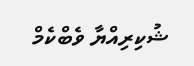ޝުކިރިއްޔާ ވެބްކެމް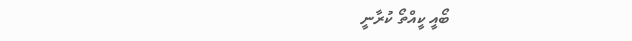ބޯއީ ކީއްތޯ ކުރާނީ